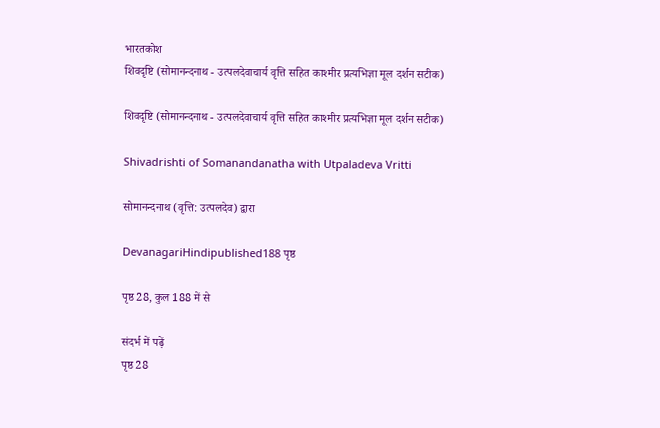भारतकोश
शिवदृष्टि (सोमानन्दनाथ - उत्पलदेवाचार्य वृत्ति सहित काश्मीर प्रत्यभिज्ञा मूल दर्शन सटीक)

शिवदृष्टि (सोमानन्दनाथ - उत्पलदेवाचार्य वृत्ति सहित काश्मीर प्रत्यभिज्ञा मूल दर्शन सटीक)

Shivadrishti of Somanandanatha with Utpaladeva Vritti

सोमानन्दनाथ (वृत्ति: उत्पलदेव) द्वारा

DevanagariHindipublished188 पृष्ठ

पृष्ठ 28, कुल 188 में से

संदर्भ में पढ़ें
पृष्ठ 28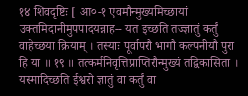१४ शिवदृष्टिः [ आ०-१ एवमौन्मुख्यमिच्छायां उक्तमिदानीमुपपादयन्नाह-- यत इच्छति तज्ज्ञातुं कर्तुं वाहेच्छया क्रियाम् । तस्याः पूर्वापरौ भागौ कल्पनीयौ पुरा हि या ॥ १९ ॥ तत्कर्मनिवृत्तिप्राप्तिरौन्मुख्यं तद्विकासिता । यस्मादिच्छति ईश्वरो ज्ञातुं वा कर्तुं वा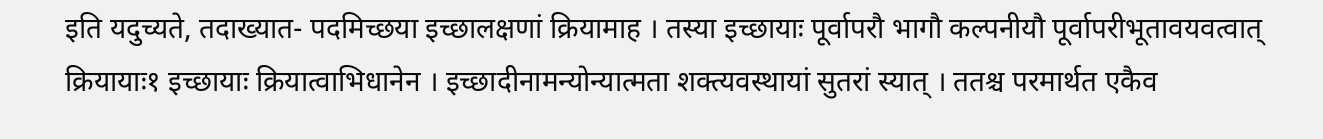इति यदुच्यते, तदाख्यात- पदमिच्छया इच्छालक्षणां क्रियामाह । तस्या इच्छायाः पूर्वापरौ भागौ कल्पनीयौ पूर्वापरीभूतावयवत्वात् क्रियायाः१ इच्छायाः क्रियात्वाभिधानेन । इच्छादीनामन्योन्यात्मता शक्त्यवस्थायां सुतरां स्यात् । ततश्च परमार्थत एकैव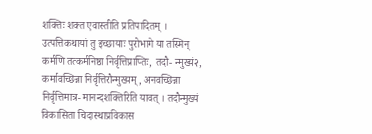शक्तिः शक्त एवास्तीति प्रतिपादितम् । उत्पत्तिकथायां तु इच्छायाः पुरोभागे या तस्मिन् कर्मणि तत्कर्मनिष्ठा निर्वृत्तिप्राप्तिः, तदौ- न्मुख्यं२, कर्मावच्छिन्ना निर्वृत्तिरौन्मुख्यम्, अनवच्छिन्ना निर्वृत्तिमात्र- मानन्दशक्तिरिति यावत् । तदौन्मुख्यं विकासिता चिदास्थाप्रविकास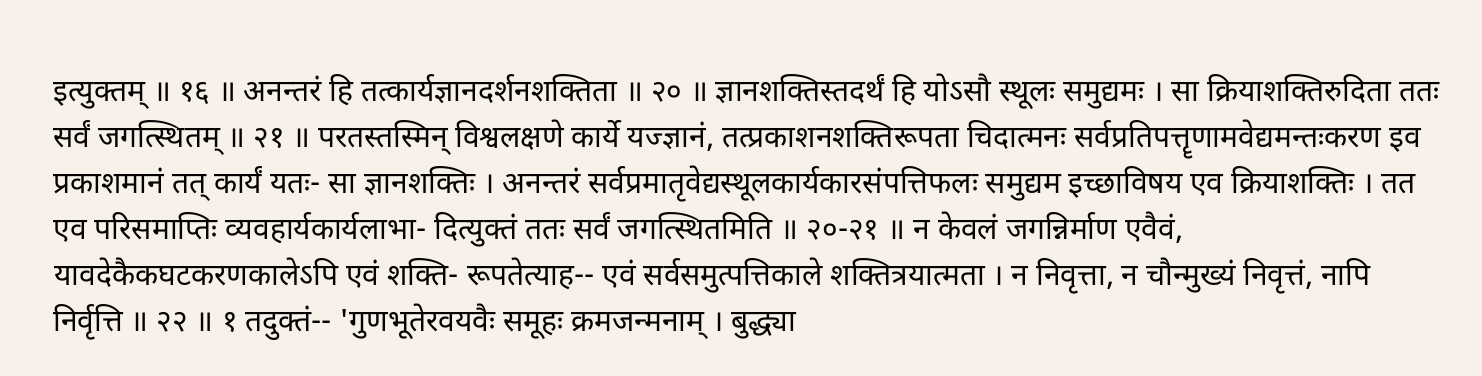इत्युक्तम् ॥ १६ ॥ अनन्तरं हि तत्कार्यज्ञानदर्शनशक्तिता ॥ २० ॥ ज्ञानशक्तिस्तदर्थं हि योऽसौ स्थूलः समुद्यमः । सा क्रियाशक्तिरुदिता ततः सर्वं जगत्स्थितम् ॥ २१ ॥ परतस्तस्मिन् विश्वलक्षणे कार्ये यज्ज्ञानं, तत्प्रकाशनशक्तिरूपता चिदात्मनः सर्वप्रतिपत्तॄणामवेद्यमन्तःकरण इव प्रकाशमानं तत् कार्यं यतः- सा ज्ञानशक्तिः । अनन्तरं सर्वप्रमातृवेद्यस्थूलकार्यकारसंपत्तिफलः समुद्यम इच्छाविषय एव क्रियाशक्तिः । तत एव परिसमाप्तिः व्यवहार्यकार्यलाभा- दित्युक्तं ततः सर्वं जगत्स्थितमिति ॥ २०-२१ ॥ न केवलं जगन्निर्माण एवैवं, यावदेकैकघटकरणकालेऽपि एवं शक्ति- रूपतेत्याह-- एवं सर्वसमुत्पत्तिकाले शक्तित्रयात्मता । न निवृत्ता, न चौन्मुख्यं निवृत्तं, नापि निर्वृत्ति ॥ २२ ॥ १ तदुक्तं-- 'गुणभूतेरवयवैः समूहः क्रमजन्मनाम् । बुद्ध्या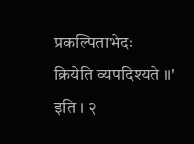प्रकल्पिताभेदः क्रियेति व्यपदिश्यते ॥' इति । २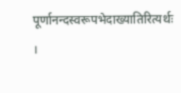पूर्णानन्दस्वरूपभेदाख्यातिरित्यर्थः ।